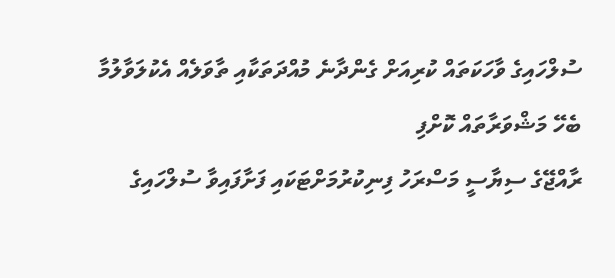ސުލްހައިގެ ވާހަކަތައް ކުރިއަށް ގެންދާނެ މުއްދަތަކާއި ތާވަލެއް އެކުލަވާލުމާ ބެހޭ މަޝްވަރާތައް ކޮށްފި
ރާއްޖޭގެ ސިޔާސީ މަސްރަހު ފިނިކުރުމަށްޓަކައި ފަށާފައިވާ ސުލްހައިގެ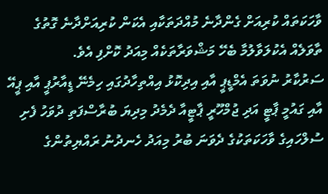ވާހަކަތައް ކުރިއަށް ގެންދާނެ މުއްދަތަކާއި އެކަން ކުރިއަށްދާނެ ގޮތުގެ ތާވަލެއް އެކުލަވާލުމާ ބެހޭ މަޝްވަރާތަކެއް މިއަދު ކޮށްފި އެވެ.
ސަރުކާރު ނުވަތަ އެމްޑީޕީ އާއި އިދިކޮޅު އިއްތިހާދުގައި ހިމެނޭ ޑީއާރުޕީ އާއި ޕީއޭ އާއި ގައުމީ ޕާޓީ އަދި ޖުމްހޫރީ ޕާޓީއާ ދެމެދު މިދިޔަ ބުރާސްފަތި ދުވަހު ފެށި ސުލްހައިގެ ވާހަކަތަކުގެ ދެވަނަ ބުރު މިއަދު ހެނދުނު ރައްޔިތުންގެ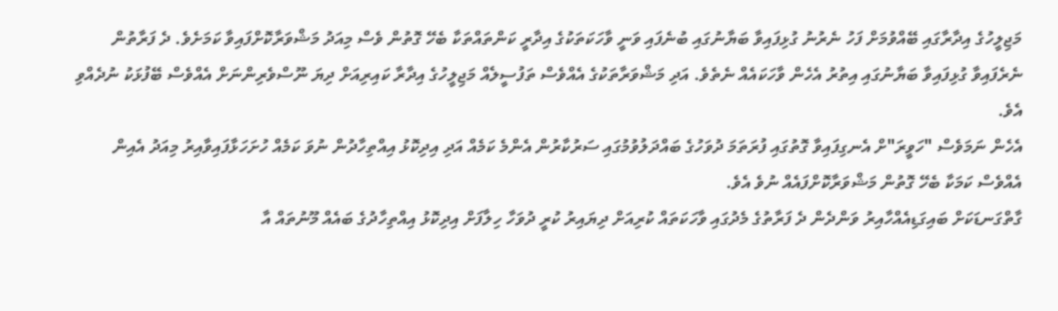މަޖިލީހުގެ އިދާރާގައި ބޭއްވުމަށް ފަހު ނެރުނު ގުޅިފައިވާ ބަޔާނުގައި ބުނެފައި ވަނީ ވާހަކަތަކުގެ އިދާރީ ކަންތައްތަކާ ބެހޭ ގޮތުން ވެސް މިއަދު މަޝްވަރާކޮށްފައިވާ ކަމަށެވެ. ދެ ފަރާތުން ނެރެފައިވާ ގުޅިފައިވާ ބަޔާނުގައި އިތުރު އެހެން ވާހަކައެއް ނެތެވެ. އަދި މަޝްވަރާތަކުގެ އެއްވެސް ތަފުސީލެއް މަޖިލީހުގެ އިދާރާ ކައިރިއަށް ދިޔަ ނޫސްވެރިންނަށް އެއްވެސް ބޭފުޅަކު ނުދެއްވި އެވެ.
އެހެން ނަމަވެސް "ހަވީރަ"ށް އެނގިފައިވާ ގޮތުގައި ފުރަތަމަ ދުވަހުގެ ބައްދަލުވުމުގައި ސަރުކާރުން އެންމެ ކަމެއް އަދި އިދިކޮޅު އިއްތިހާދުން ނުވަ ކަމެއް ހުށަހަޅާފައިވާއިރު މިއަދު އެއިން އެއްވެސް ކަމަކާ ބެހޭ ގޮތުން މަޝްވަރާކޮށްފައެއް ނުވެ އެވެ.
ގާތްގަނޑަކަށް ބައިގަޑިއެއްހާއިރު ވަންދެން ދެ ފަރާތުގެ މެދުގައި ވާހަކަތައް ކުރިއަށް ދިޔައިރު ކުރީ ދުވަހާ ހިލާފަށް އިދިކޮޅު އިއްތިހާދުގެ ބައެއް މޫނުތައް އާ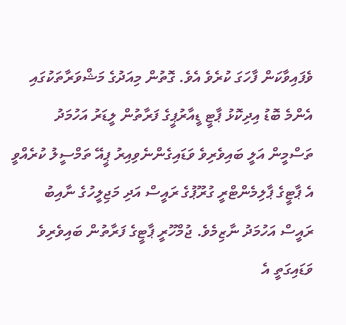ވެފައިވާކަން ފާހަގަ ކުރެވެ އެވެ. ގޮތުން މިއަދުގެ މަޝްވަރާތަކުގައި އެންމެ ބޮޑު އިދިކޮޅު ޕާޓީ ޑީއާރުޕީގެ ފަރާތުން ލީޑަރު އަހުމަދު ތަސްމީން އަލީ ބައިވެރިވެ ވަޑައިގެންނެވިއިރު ޕީއޭ ތަމްސީލު ކުރެއްވީ އެ ޕާޓީގެ ޕާލިމެންޓްރީ ގުރޫޕުގެ ރައީސް އަދި މަޖިލީހުގެ ނާއިބު ރައީސް އަހުމަދު ނާޒިމެވެ. ޖުމްހޫރީ ޕާޓީގެ ފަރާތުން ބައިވެރިވެ ވަޑައިގަތީ އެ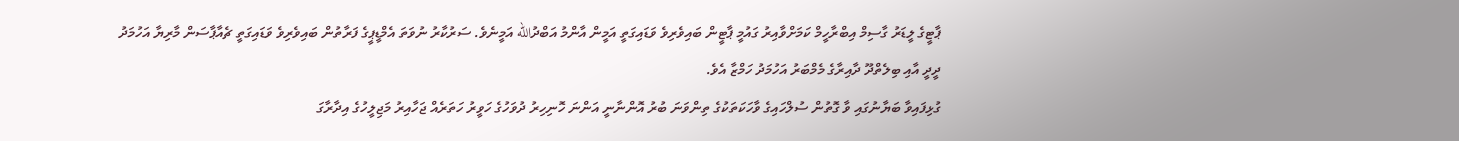ޕާޓީގެ ލީޑަރު ގާސިމް އިބްރާހީމް ކަމަށްވާއިރު ގައުމީ ޕާޓީން ބައިވެރިވެ ވަޑައިގަތީ އަމީން އާންމު އަބްދުالله އަމީނެވެ. ސަރުކާރު ނުވަތަ އެމްޑީޕީގެ ފަރާތުން ބައިވެރިވެ ވަޑައިގަތީ ޗެއާޕާސަން މާރިޔާ އަހުމަދު ދީދީ އާއި ބިލެތްދޫ ދާއިރާގެ މެމްބަރު އަހުމަދު ހަމްޒާ އެވެ.
ގުޅިފައިވާ ބަޔާނުގައި ވާ ގޮތުން ސުލްހައިގެ ވާހަކަތަކުގެ ތިންވަނަ ބުރު އޮންނާނީ އަންނަ ހޮނިހިރު ދުވަހުގެ ހަވީރު ހަތަރެއް ޖަހާއިރު މަޖިލީހުގެ އިދާރާގަ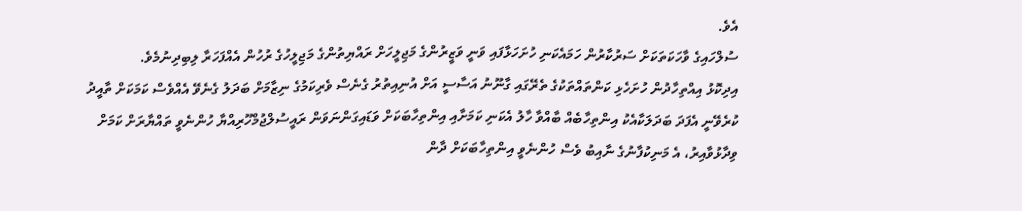އެވެ.
ސުލްހައިގެ ވާހަކަތަކަށް ސަރުކާރުން ހަމައެކަނި ހުށަހަޅާފައި ވަނީ ވަޒީރުންގެ މަޖިލީހަށް ރައްޔިތުންގެ މަޖިލީހުގެ ރުހުން އެއްފަހަރާ ލިބިދިނުމެވެ.
އިދިކޮޅު އިއްތިހާދުން ހުށަހެޅި ކަންތައްތަކުގެ ތެރޭގައި ގާނޫނު އަސާސީ އަށް އުނިއިތުރު ގެނެސް ވެރިކަމުގެ ނިޒާމަށް ބަދަލު ގެނެވޭ އެއްވެސް ކަމަކަށް ތާއީދު ކުރެވޭނީ އެފަދަ ބަދަލަކާއެކު އިންތިހާބެއް ބާއްވާ ހާލު އެކަނި ކަމަށާއި އިންތިހާބަކަށް ވަޑައިގަންނަވަން ރައީސުލްޖުމްހޫރިއްޔާ ހުންނެވީ ތައްޔާރަށް ކަމަށް ވިދާޅުވާއިރު، އެ މަނިކުފާނުގެ ނާއިބު ވެސް ހުންނެވީ އިންތިހާބަކަށް ދާން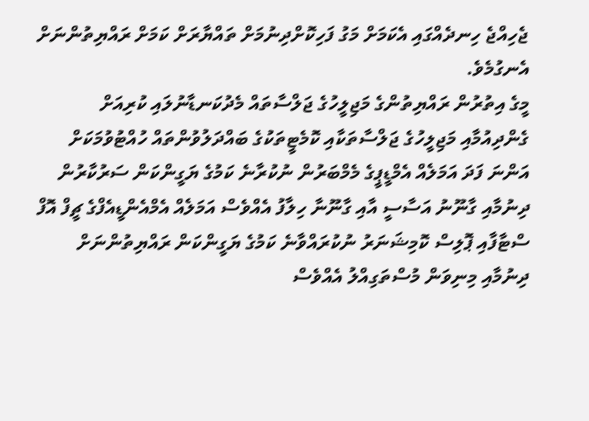ޖެހިއްޖެ ހިނދެއްގައި އެކަމަށް މަގު ފަހިކޮށްދިނުމަށް ތައްޔާރަށް ކަމަށް ރައްޔިތުންނަށް އެނގުމެވެ.
މީގެ އިތުރުން ރައްޔިތުންގެ މަޖިލީހުގެ ޖަލްސާތައް މެދުކަނޑާނުލައި ކުރިއަށް ގެންދިއުމާއި މަޖިލީހުގެ ޖަލްސާތަކާއި ކޮމެޓީތަކުގެ ބައްދަލުވުންތައް ހުއްޓުވުމަކަށް އަންނަ ފަދަ އަމަލެއް އެމްޑީޕީގެ މެމްބަރުން ނުކުރާނެ ކަމުގެ ޔަގީންކަން ސަރުކާރުން ދިނުމާއި ގާނޫނު އަސާސީ އާއި ގާނޫނާ ހިލާފު އެއްވެސް އަމަލެއް އެމްއެންޑީއެފްގެ ޗީފް އޮފް ސްޓާފާއި ޕޮލިސް ކޮމިޝަނަރު ނުކުރައްވާނެ ކަމުގެ ޔަގީންކަން ރައްޔިތުންނަށް ދިނުމާއި މިނިވަން މުސްތަގިއްލު އެއްވެސް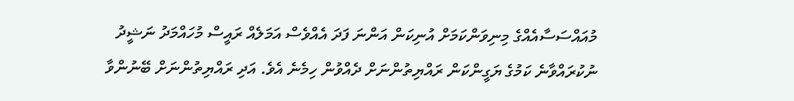މުއައްސަސާއެއްގެ މިނިވަންކަމަށް އުނިކަން އަންނަ ފަދަ އެއްވެސް އަމަލެއް ރައީސް މުހައްމަދު ނަޝީދު ނުކުރައްވާނެ ކަމުގެ ޔަގީންކަން ރައްޔިތުންނަށް ދެއްވުން ހިމެނެ އެވެ. އަދި ރައްޔިތުންނަށް ބޭނުންވާ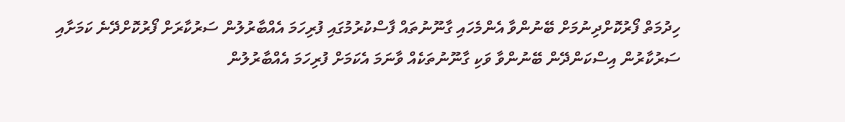ހިދުމަތް ފޯރުކޮށްދިނުމަށް ބޭނުންވާ އެންމެހައި ގާނޫނުތައް ފާސްކުރުމުގައި ފުރިހަމަ އެއްބާރުލުން ސަރުކާރަށް ފޯރުކޮށްދޭނެ ކަމަށާއި ސަރުކާރުން އިސްކަންދޭން ބޭނުންވާ ވަކި ގާނޫނުތަކެއް ވާނަމަ އެކަމަށް ފުރިހަމަ އެއްބާރުލުން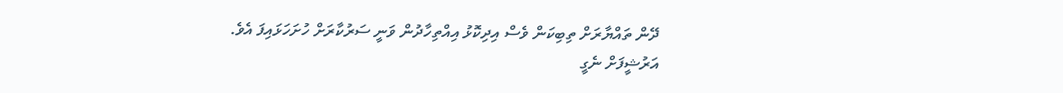ދޭން ތައްޔާރަށް ތިބިކަން ވެސް އިދިކޮޅު އިއްތިހާދުން ވަނީ ސަރުކާރަށް ހުށަހަޅައިފަ އެވެ.
އަރުޝީފަށް ނެގީ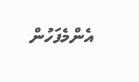އެންމެފަހުން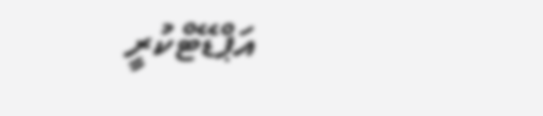އަޕްޑޭޓްކުރީ